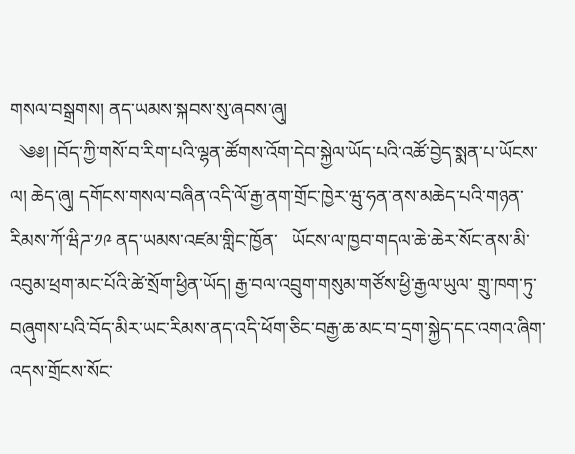གསལ་བསྒྲགས། ནད་ཡམས་སྐབས་སུ་ཞབས་ཞུ།
  ༄༅། །བོད་ཀྱི་གསོ་བ་རིག་པའི་ལྷན་ཚོགས་འོག་དེབ་སྐྱེལ་ཡོད་པའི་འཚོ་བྱེད་སྨན་པ་ཡོངས་ལ། ཆེད་ཞུ། དགོངས་གསལ་བཞིན་འདི་ལོ་རྒྱ་ནག་གྲོང་ཁྱེར་ཝུ་ཧན་ནས་མཆེད་པའི་གཉན་རིམས་ཀོ་ཝིཌ་༡༩ ནད་ཡམས་འཛམ་གླིང་ཁྱོན་   ཡོངས་ལ་ཁྱབ་གདལ་ཆེ་ཆེར་སོང་ནས་མི་འབུམ་ཕྲག་མང་པོའི་ཚེ་སྲོག་ཕྱིན་ཡོད། རྒྱ་བལ་འབྲུག་གསུམ་གཙོས་ཕྱི་རྒྱལ་ཡུལ་ གྲུ་ཁག་ཏུ་བཞུགས་པའི་བོད་མིར་ཡང་རིམས་ནད་འདི་ཕོག་ཅིང་བརྒྱ་ཆ་མང་བ་དྲག་སྐྱེད་དང་འགའ་ཞིག་འདས་གྲོངས་སོང་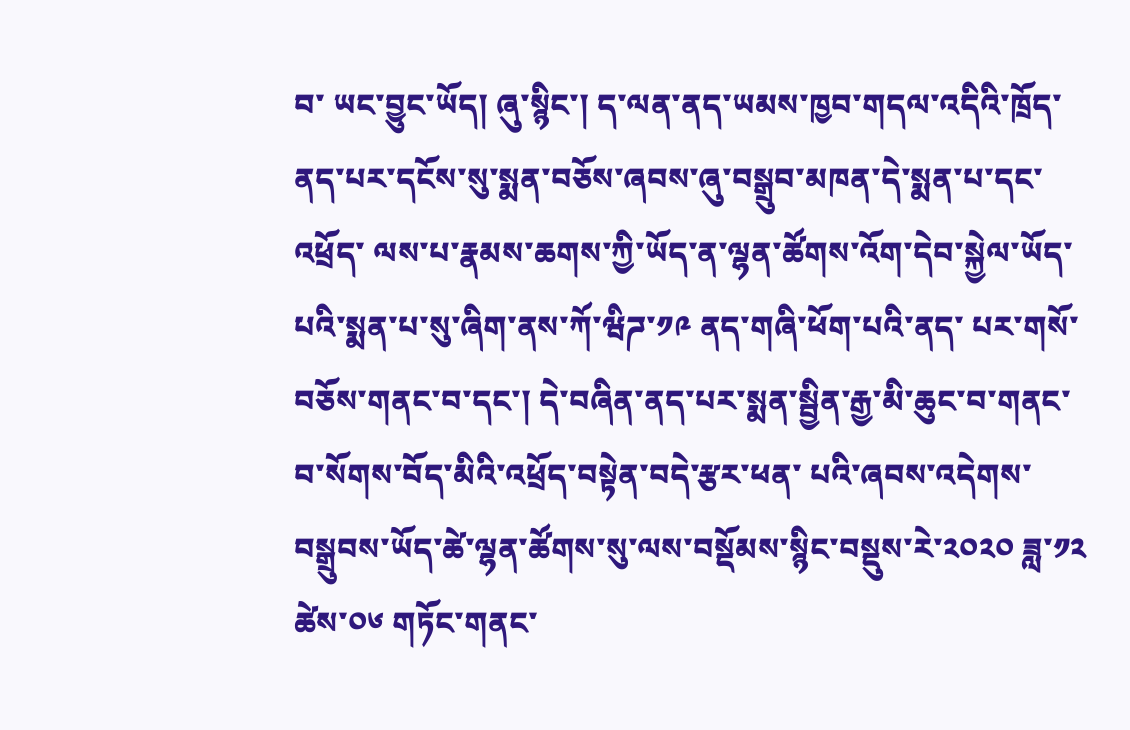བ་ ཡང་བྱུང་ཡོད། ཞུ་སྙིང་། ད་ལན་ནད་ཡམས་ཁྱབ་གདལ་འདིའི་ཁྲོད་ནད་པར་དངོས་སུ་སྨན་བཅོས་ཞབས་ཞུ་བསྒྲུབ་མཁན་དེ་སྨན་པ་དང་འཕྲོད་ ལས་པ་རྣམས་ཆགས་ཀྱི་ཡོད་ན་ལྷན་ཚོགས་འོག་དེབ་སྐྱེལ་ཡོད་པའི་སྨན་པ་སུ་ཞིག་ནས་ཀོ་ཝིཌ་༡༩ ནད་གཞི་ཕོག་པའི་ནད་ པར་གསོ་བཅོས་གནང་བ་དང་། དེ་བཞིན་ནད་པར་སྨན་སྦྱིན་རྒྱ་མི་ཆུང་བ་གནང་བ་སོགས་བོད་མིའི་འཕྲོད་བསྟེན་བདེ་རྩར་ཕན་ པའི་ཞབས་འདེགས་བསྒྲུབས་ཡོད་ཚེ་ལྷན་ཚོགས་སུ་ལས་བསྡོམས་སྙིང་བསྡུས་རེ་༢༠༢༠ ཟླ་༡༢ ཚེས་༠༦ གཏོང་གནང་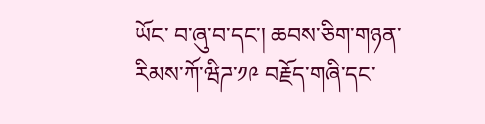ཡོང་ བ་ཞུ་བ་དང་། ཆབས་ཅིག་གཉན་རིམས་ཀོ་ཝིཌ་༡༩ བརྗོད་གཞི་དང་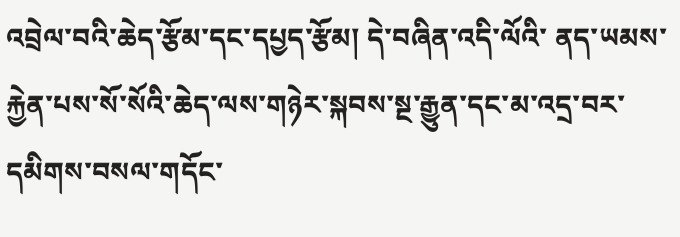འབྲེལ་བའི་ཆེད་རྩོམ་དང་དཔྱད་རྩོམ། དེ་བཞིན་འདི་ལོའི་ ནད་ཡམས་རྐྱེན་པས་སོ་སོའི་ཆེད་ལས་གཉེར་སྐབས་སྔ་རྒྱུན་དང་མ་འདྲ་བར་དམིགས་བསལ་གདོང་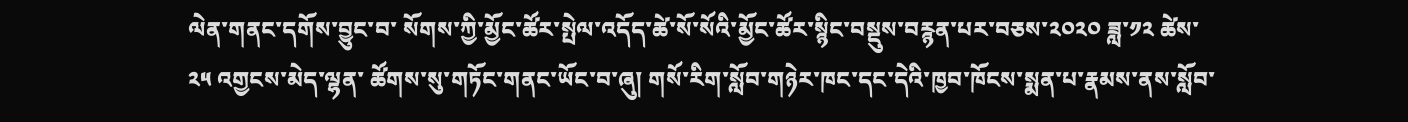ལེན་གནང་དགོས་བྱུང་བ་ སོགས་ཀྱི་མྱོང་ཚོར་སྤེལ་འདོད་ཚེ་སོ་སོའི་མྱོང་ཚོར་སྙིང་བསྡུས་བརྙན་པར་བཅས་༢༠༢༠ ཟླ་༡༢ ཚེས་༢༥ འགྱངས་མེད་ལྷན་ ཚོགས་སུ་གཏོང་གནང་ཡོང་བ་ཞུ། གསོ་རིག་སློབ་གཉེར་ཁང་དང་དེའི་ཁྱབ་ཁོངས་སྨན་པ་རྣམས་ནས་སློབ་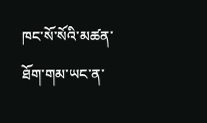ཁང་སོ་སོའི་མཚན་ ཐོག་གམ་ཡང་ན་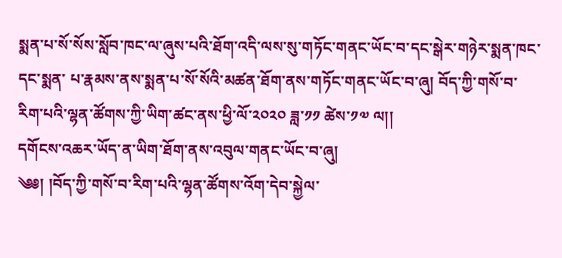སྨན་པ་སོ་སོས་སློབ་ཁང་ལ་ཞུས་པའི་ཐོག་འདི་ལས་སུ་གཏོང་གནང་ཡོང་བ་དང་སྒེར་གཉེར་སྨན་ཁང་དང་སྨན་ པ་རྣམས་ནས་སྨན་པ་སོ་སོའི་མཚན་ཐོག་ནས་གཏོང་གནང་ཡོང་བ་ཞུ། བོད་ཀྱི་གསོ་བ་རིག་པའི་ལྷན་ཚོགས་ཀྱི་ཡིག་ཚང་ནས་ཕྱི་ལོ་༢༠༢༠ ཟླ་༡༡ ཚེས་༡༧ ལ།།
དགོངས་འཆར་ཡོད་ན་ཡིག་ཐོག་ནས་འབུལ་གནང་ཡོང་བ་ཞུ།
༄༅། །བོད་ཀྱི་གསོ་བ་རིག་པའི་ལྷན་ཚོགས་འོག་དེབ་སྐྱེལ་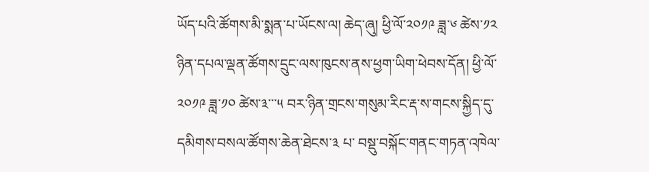ཡོད་པའི་ཚོགས་མི་སྨན་པ་ཡོངས་ལ། ཆེད་ཞུ། ཕྱི་ལོ་༢༠༡༩ ཟླ་༦ ཚེས་༡༢ ཉིན་དཔལ་ལྡན་ཚོགས་དྲུང་ལས་ཁུངས་ནས་ཕྱག་ཡིག་ཕེབས་དོན། ཕྱི་ལོ་༢༠༡༩ ཟླ་༡༠ ཚེས་༣་་་༥ བར་ཉིན་གྲངས་གསུམ་རིང་རྡ་ས་གངས་སྐྱིད་དུ་དམིགས་བསལ་ཚོགས་ཆེན་ཐེངས་༣ པ་ བསྡུ་བསྐོང་གནང་གཏན་འཁེལ་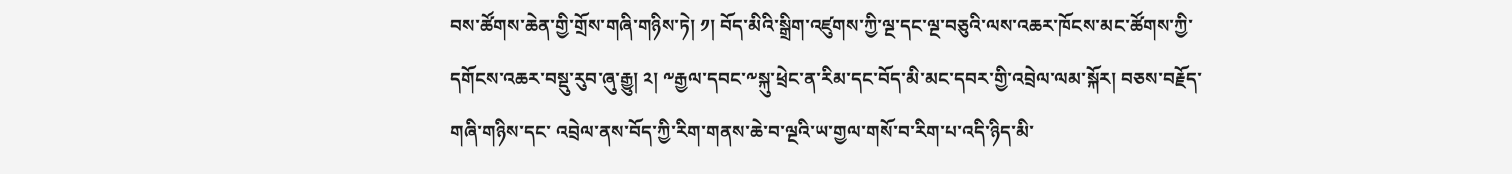བས་ཚོགས་ཆེན་གྱི་གྲོས་གཞི་གཉིས་ཏེ། ༡། བོད་མིའི་སྒྲིག་འཛུགས་ཀྱི་ལྔ་དང་ལྔ་བཅུའི་ལས་འཆར་ཁོངས་མང་ཚོགས་ཀྱི་དགོངས་འཆར་བསྡུ་རུབ་ཞུ་རྒྱུ། ༢། ༸རྒྱལ་དབང་༸སྐུ་ཕྲེང་ན་རིམ་དང་བོད་མི་མང་དབར་གྱི་འབྲེལ་ལམ་སྐོར། བཅས་བརྗོད་གཞི་གཉིས་དང་ འབྲེལ་ནས་བོད་ཀྱི་རིག་གནས་ཆེ་བ་ལྔའི་ཡ་གྱལ་གསོ་བ་རིག་པ་འདི་ཉིད་མི་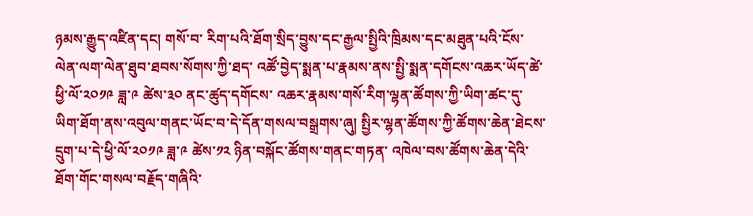ཉམས་རྒྱུད་འཛིན་དང། གསོ་བ་ རིག་པའི་ཐོག་སྲིད་བྱུས་དང་རྒྱལ་སྤྱིའི་ཁྲིམས་དང་མཐུན་པའི་ངོས་ལེན་ལག་ལེན་ཐུབ་ཐབས་སོགས་ཀྱི་ཐད་ འཚོ་བྱེད་སྨན་པ་རྣམས་ནས་སྤྱི་སྨན་དགོངས་འཆར་ཡོད་ཚེ་ཕྱི་ལོ་༢༠༡༩ ཟླ་༩ ཚེས་༣༠ ནང་ཚུད་དགོངས་ འཆར་རྣམས་གསོ་རིག་ལྷན་ཚོགས་ཀྱི་ཡིག་ཚང་དུ་ཡིག་ཐོག་ནས་འབུལ་གནང་ཡོང་བ་དེ་དོན་གསལ་བསྒྲགས་ཞུ། སྤྱིར་ལྷན་ཚོགས་ཀྱི་ཚོགས་ཆེན་ཐེངས་དྲུག་པ་དེ་ཕྱི་ལོ་༢༠༡༩ ཟླ་༩ ཚེས་༡༢ ཉིན་བསྐོང་ཚོགས་གནང་གཏན་ འཁེལ་བས་ཚོགས་ཆེན་དེའི་ཐོག་གོང་གསལ་བརྗོད་གཞིའི་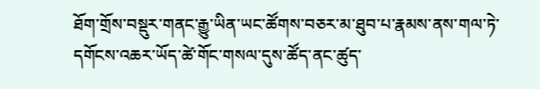ཐོག་གྲོས་བསྡུར་གནང་རྒྱུ་ཡིན་ཡང་ཚོགས་བཅར་མ་ཐུབ་པ་རྣམས་ནས་གལ་ཏེ་དགོངས་འཆར་ཡོད་ཚེ་གོང་གསལ་དུས་ཚོད་ནང་ཚུད་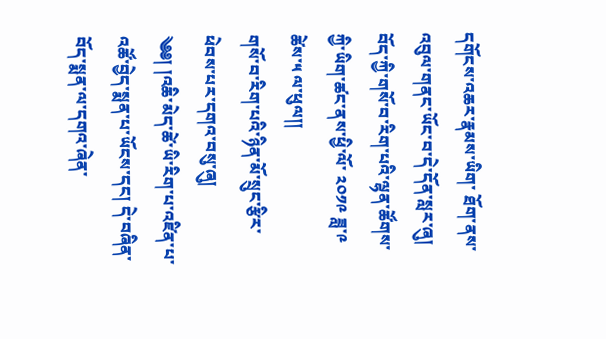དགོངས་འཆར་རྣམས་ཡིག་ ཐོག་ནས་འབུལ་གནང་ཡོང་བ་དེ་དོན་སླར་ཞུ། བོད་ཀྱི་གསོ་བ་རིག་པའི་ལྷན་ཚོགས་ཀྱི་ཡིག་ཚང་ནས་ཕྱི་ལོ་ ༢༠༡༩ ཟླ་༩ ཚེས་༥ ལ་ཕུལ།།
གསོ་བ་རིག་པའི་ཉིན་མོ་སྲུང་རྩིར་ཕེབས་པར་དགའ་བསུ་ཞུ།
༄༅། །འཆི་མེད་ཚེ་ཡི་རིག་པ་འཛིན་པ་འཚོ་བྱེད་སྨན་པ་ཡོངས་དང། དེ་བཞིན་བོད་སྨན་ལ་དགའ་ཞེན་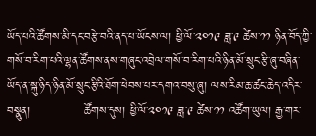ཡོད་པའི་ཚོགས་མི་དང་བརྩེ་བའི་ནད་པ་ཡོངས་ལ། ཕྱི་ལོ་༢༠༡༩ ཟླ་༩ ཚེས་༡༡ ཉིན་བོད་ཀྱི་གསོ་བ་རིག་པའི་ལྷན་ཚོགས་ནས་གཞུང་འབྲེལ་གསོ་བ་རིག་པའི་ཉིན་མོ་སྲུང་རྩི་ཞུ་བཞིན་ཡོད་ན་སྐུ་ཉིད་ཉིན་མོ་སྲུང་རྩིའི་ཐོག་ཕེབས་པར་དགའ་བསུ་ཞུ། ལས་རིམ་ཆ་ཚང་ཆེད་འདིར་བསྣུན།             ཚོགས་དུས། ཕྱི་ལོ་༢༠༡༩ ཟླ་༩ ཚེས་༡༡ འཚོག་ཡུལ། རྒྱ་གར་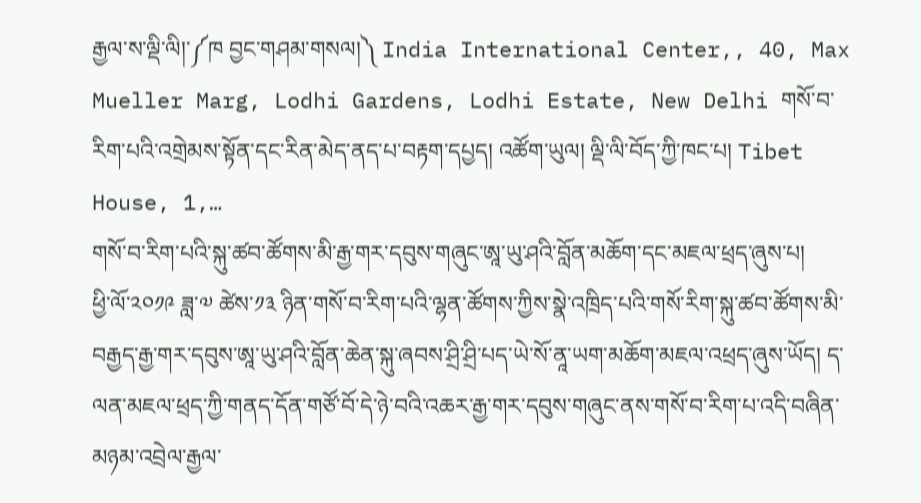རྒྱལ་ས་ལྡི་ལི།་༼ཁ བྱང་གཤམ་གསལ།༽ India International Center,, 40, Max Mueller Marg, Lodhi Gardens, Lodhi Estate, New Delhi གསོ་བ་རིག་པའི་འགྲེམས་སྟོན་དང་རིན་མེད་ནད་པ་བརྟག་དཔྱད། འཚོག་ཡུལ། ལྡི་ལི་བོད་ཀྱི་ཁང་པ། Tibet House, 1,…
གསོ་བ་རིག་པའི་སྐུ་ཚབ་ཚོགས་མི་རྒྱ་གར་དབུས་གཞུང་ཨཱ་ཡུ་ཤའི་བློན་མཆོག་དང་མཇལ་ཕྲད་ཞུས་པ།
ཕྱི་ལོ་༢༠༡༩ ཟླ་༧ ཚེས་༡༣ ཉིན་གསོ་བ་རིག་པའི་ལྷན་ཚོགས་ཀྱིས་སྣེ་འཁྲིད་པའི་གསོ་རིག་སྐུ་ཚབ་ཚོགས་མི་བརྒྱད་རྒྱ་གར་དབུས་ཨཱ་ཡུ་ཤའི་བློན་ཆེན་སྐུ་ཞབས་ཤྲི་ཤྲི་པད་ཡེ་སོ་ནཱ་ཡག་མཆོག་མཇལ་འཕྲད་ཞུས་ཡོད། ད་ལན་མཇལ་ཕྲད་ཀྱི་གནད་དོན་གཙོ་བོ་དེ་ཉེ་བའི་འཆར་རྒྱ་གར་དབུས་གཞུང་ནས་གསོ་བ་རིག་པ་འདི་བཞིན་མཉམ་འབྲེལ་རྒྱལ་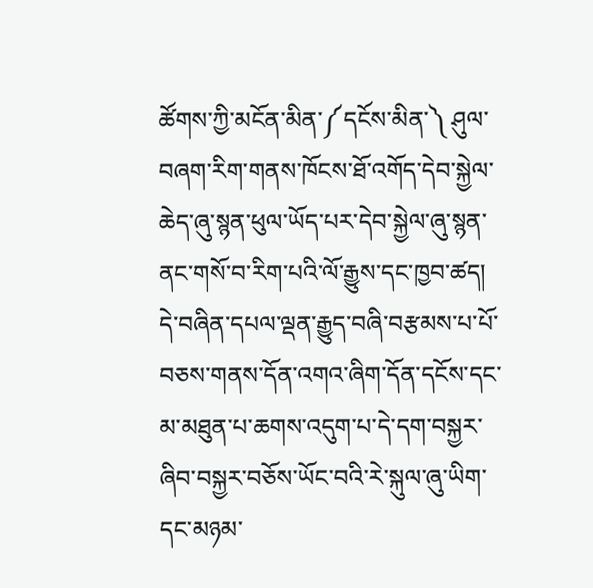ཚོགས་ཀྱི་མངོན་མིན་༼དངོས་མིན་༽ ཤུལ་བཞག་རིག་གནས་ཁོངས་ཐོ་འགོད་དེབ་སྐྱེལ་ཆེད་ཞུ་སྙན་ཕུལ་ཡོད་པར་དེབ་སྐྱེལ་ཞུ་སྙན་ནང་གསོ་བ་རིག་པའི་ལོ་རྒྱུས་དང་ཁྱབ་ཚད། དེ་བཞིན་དཔལ་ལྡན་རྒྱུད་བཞི་བརྩམས་པ་པོ་བཅས་གནས་དོན་འགའ་ཞིག་དོན་དངོས་དང་མ་མཐུན་པ་ཆགས་འདུག་པ་དེ་དག་བསྐྱར་ཞིབ་བསྐྱར་བཅོས་ཡོང་བའི་རེ་སྐུལ་ཞུ་ཡིག་དང་མཉམ་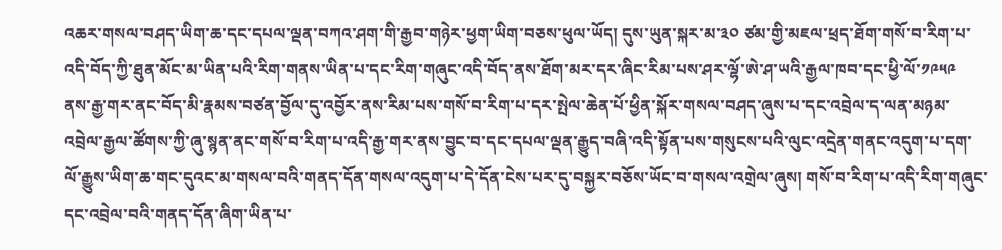འཆར་གསལ་བཤད་ཡིག་ཆ་དང་དཔལ་ལྡན་བཀའ་ཤག་གི་རྒྱབ་གཉེར་ཕྱག་ཡིག་བཅས་ཕུལ་ཡོད། དུས་ཡུན་སྐར་མ་༣༠ ཙམ་གྱི་མཇལ་ཕྲད་ཐོག་གསོ་བ་རིག་པ་འདི་བོད་ཀྱི་ཐུན་མོང་མ་ཡིན་པའི་རིག་གནས་ཡིན་པ་དང་རིག་གཞུང་འདི་བོད་ནས་ཐོག་མར་དར་ཞིང་རིམ་པས་ཤར་ལྷོ་ཨེ་ཤ་ཡའི་རྒྱལ་ཁབ་དང་ཕྱི་ལོ་༡༩༥༩ ནས་རྒྱ་གར་ནང་བོད་མི་རྣམས་བཙན་བྱོལ་དུ་འབྱོར་ནས་རིམ་པས་གསོ་བ་རིག་པ་དར་སྤེལ་ཆེན་པོ་ཕྱིན་སྐོར་གསལ་བཤད་ཞུས་པ་དང་འབྲེལ་ད་ལན་མཉམ་འབྲེལ་རྒྱལ་ཚོགས་ཀྱི་ཞུ་སྙན་ནང་གསོ་བ་རིག་པ་འདི་རྒྱ་གར་ནས་བྱུང་བ་དང་དཔལ་ལྡན་རྒྱུད་བཞི་འདི་སྟོན་པས་གསུངས་པའི་ལུང་འདྲེན་གནང་འདུག་པ་དག་ལོ་རྒྱུས་ཡིག་ཆ་གང་དུའང་མ་གསལ་བའི་གནད་དོན་གསལ་འདུག་པ་དེ་དོན་ངེས་པར་དུ་བསྐྱར་བཅོས་ཡོང་བ་གསལ་འགྲེལ་ཞུས། གསོ་བ་རིག་པ་འདི་རིག་གཞུང་དང་འབྲེལ་བའི་གནད་དོན་ཞིག་ཡིན་པ་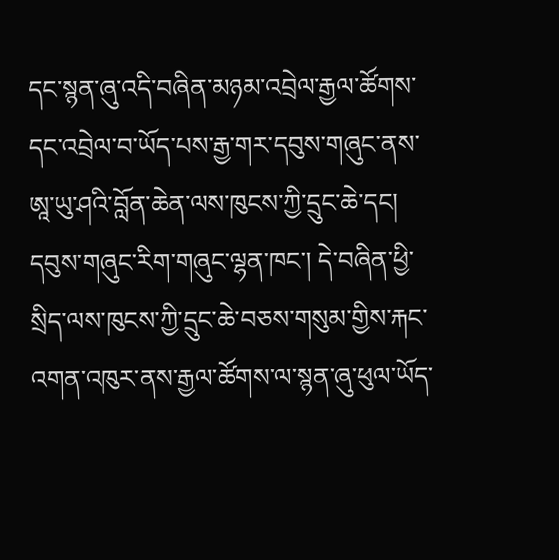དང་སྙན་ཞུ་འདི་བཞིན་མཉམ་འབྲེལ་རྒྱལ་ཚོགས་དང་འབྲེལ་བ་ཡོད་པས་རྒྱ་གར་དབུས་གཞུང་ནས་ཨཱ་ཡུ་ཤའི་བློན་ཆེན་ལས་ཁུངས་ཀྱི་དྲུང་ཆེ་དང། དབུས་གཞུང་རིག་གཞུང་ལྷན་ཁང་། དེ་བཞིན་ཕྱི་སྲིད་ལས་ཁུངས་ཀྱི་དྲུང་ཆེ་བཅས་གསུམ་གྱིས་རྐང་འགན་འཁུར་ནས་རྒྱལ་ཚོགས་ལ་སྙན་ཞུ་ཕུལ་ཡོད་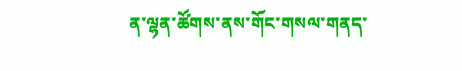ན་ལྷན་ཚོགས་ནས་གོང་གསལ་གནད་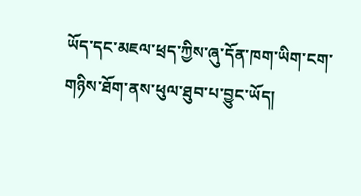ཡོད་དང་མཇལ་ཕྲད་ཀྱིས་ཞུ་དོན་ཁག་ཡིག་ངག་གཉིས་ཐོག་ནས་ཕུལ་ཐུབ་པ་བྱུང་ཡོད།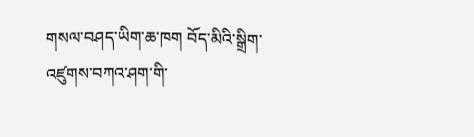གསལ་བཤད་ཡིག་ཆ་ཁག བོད་མིའི་སྒྲིག་འཛུགས་བཀའ་ཤག་གི་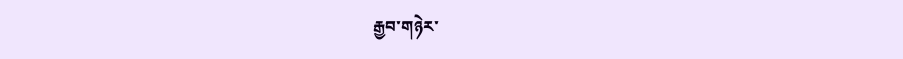རྒྱབ་གཉེར་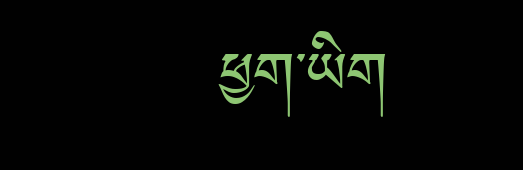ཕྱག་ཡིག